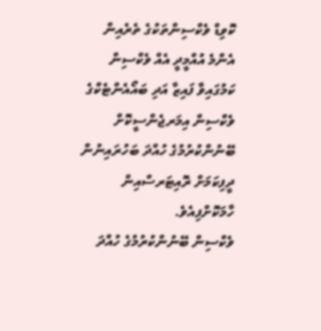ކޮވިޑް ވެކްސިންތަކުގެ ތެރެއިން އެންމެ އުއްމީދީ އެއް ވެކްސިން ކަމުގައިވާ ފައިޒާ އަދި ބައޯއެންޓެކްގެ ވެކްސިން އިމަރޖެންސީކޮށް ބޭނުންކުރުމުގެ ހުއްދަ ބަހުރައިނުން ދީފިކަމަށް ރޮއިޓަރސްއިން ހާމަކޮށްފިއެވެ.
ވެކްސިން ބޭނުންކުރުމުގެ ހުއްދަ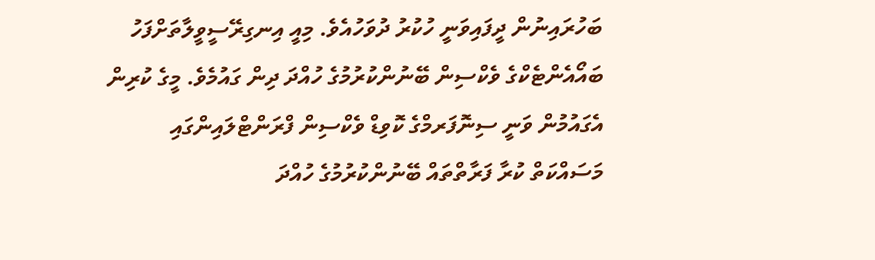ބަހުރައިނުން ދީފައިވަނީ ހުކުރު ދުވަހުއެވެ. މިއީ އިނގިރޭސީވީލާތަށްފަހު ބައޯއެންޓެކްގެ ވެކްސިން ބޭނުންކުރުމުގެ ހުއްދަ ދިން ގައުމެވެ. މީގެ ކުރިން އެގައުމުން ވަނީ ސިނޮފަރމްގެ ކޮވިޑް ވެކްސިން ފްރަންޓްލައިންގައި މަސައްކަތް ކުރާ ފަރާތްތައް ބޭނުންކުރުމުގެ ހުއްދަ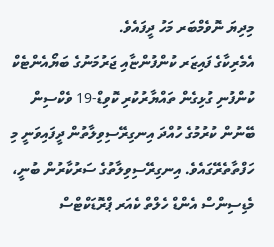މިދިޔަ ނޮވެމްބަރ މަހު ދީފައެވެ.
އެމެރިކާގެ ފައިޒަރ ކުންފުންޏާއި ޖަރުމަނުގެ ބަޔޯއެންޓެކް ކުންފުނި ގުޅިގެން ތައްޔާރުކުރި ކޮވިޑް-19 ވެކްސިން ބޭނުން ކުރުމުގެ ހުއްދަ އިނގިރޭސިވިލާތުން ދީފައިވަނީ މި ހަފްތާތެރޭގައެވެ. އިނގިރޭސިވިލާތުގެ ސަރުކާރުން ބުނީ، މެޑިސިންސް އެންޑް ހެލްތް ކެއަރ ޕްރޮޑަކްޓްސް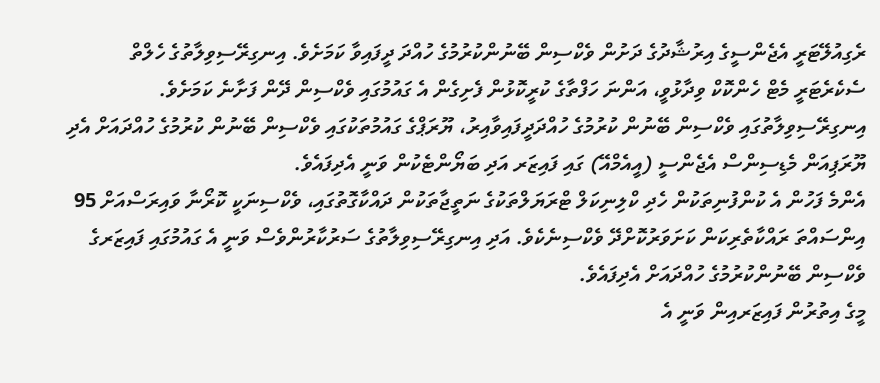ރެގިއުލޭޓަރީ އެޖެންސީގެ އިރުޝާދުގެ ދަށުން ވެކްސިން ބޭނުންކުރުމުގެ ހުއްދަ ދީފައިވާ ކަމަށެވެ. އިނގިރޭސިވިލާތުގެ ހެލްތް ސެކެރެޓަރީ މެޓް ހެންކޮކް ވިދާޅުވީ، އަންނަ ހަފްތާގެ ކުރީކޮޅުން ފެށިގެން އެ ގައުމުގައި ވެކްސިން ދޭން ފަށާނެ ކަމަށެވެ.
އިނގިރޭސިވިލާތުގައި ވެކްސިން ބޭނުން ކުރުމުގެ ހުއްދަދީފައިވާއިރު، ޔޫރަޕްގެ ގައުމުތަކުގައި ވެކްސިން ބޭނުން ކުރުމުގެ ހުއްދައަށް އެދި ޔޫރަޕިއަން މެޑިސިންސް އެޖެންސީ (އީއެމްއޭ) ގައި ފައިޒަރ އަދި ބަޔޯންޓެކުން ވަނީ އެދިފައެވެ.
އެންމެ ފަހުން އެ ކުންފުނިތަކުން ހެދި ކްލިނިކަލް ޓްރަޔަލްތަކުގެ ނަތީޖާތަކުން ދައްކާގޮތުގައި، ވެކްސިނަކީ ކޮރޯނާ ވައިރަސްއަށް 95 އިންސައްތަ ރައްކާތެރިކަން ކަށަވަރުކޮށްދޭ ވެކްސިނެކެވެ. އަދި އިނގިރޭސިވިލާތުގެ ސަރުކާރުންވެސް ވަނީ އެ ގައުމުގައި ފައިޒަރގެ ވެކްސިން ބޭނުންކުރުމުގެ ހުއްދައަށް އެދިފައެވެ.
މީގެ އިތުރުން ފައިޒަރއިން ވަނީ އެ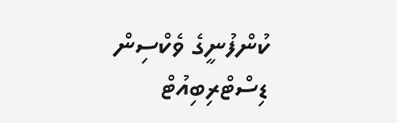ކުންފުނީގެ ވެކްސިން ޑިސްޓްރިބިއުޓް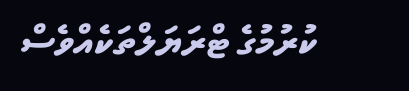ކުރުމުގެ ޓްރަޔަލްތަކެއްވެސް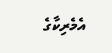އެމެރިކާގެ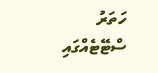ހަތަރު ސްޓޭޓެއްގައި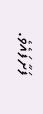ފަށާފައެވެ.